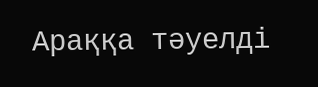Араққа тәуелді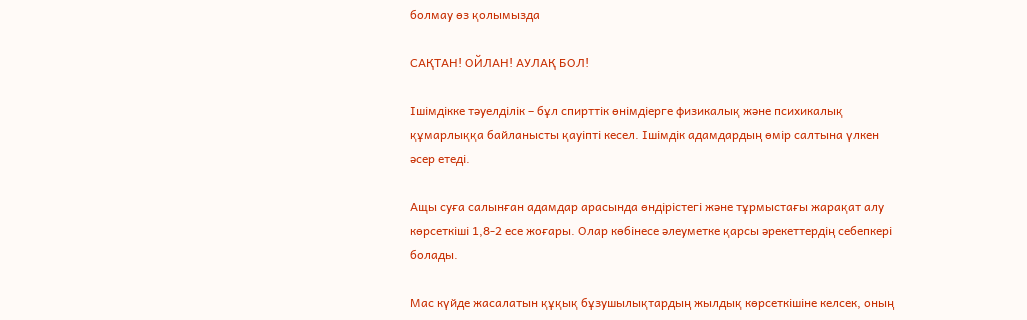болмау өз қолымызда

САҚТАН! ОЙЛАН! АУЛАҚ БОЛ!

Ішімдікке тәуелділік – бұл спирттік өнімдіерге физикалық және психикалық құмарлыққа байланысты қауіпті кесел. Ішімдік адамдардың өмір салтына үлкен әсер етеді.

Ащы суға салынған адамдар арасында өндірістегі және тұрмыстағы жарақат алу көрсеткіші 1,8-2 есе жоғары. Олар көбінесе әлеуметке қарсы әрекеттердің себепкері болады.

Мас күйде жасалатын құқық бұзушылықтардың жылдық көрсеткішіне келсек, оның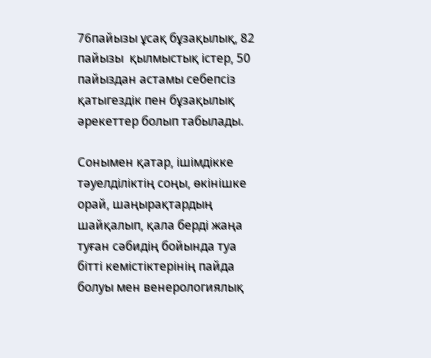76пайызы ұсақ бұзақылық, 82 пайызы  қылмыстық істер, 50 пайыздан астамы себепсіз қатыгездік пен бұзақылық әрекеттер болып табылады.

Сонымен қатар, ішімдікке тәуелділіктің соңы, өкінішке орай, шаңырақтардың шайқалып, қала берді жаңа туған сәбидің бойында туа бітті кемістіктерінің пайда болуы мен венерологиялық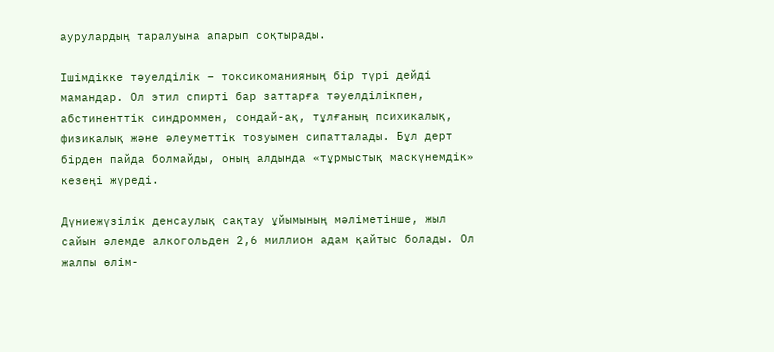аурулардың таралуына апарып соқтырады.

Ішімдікке тәуелділік – токсикоманияның бір түрі дейді мамандар. Ол этил спирті бар заттарға тәуелділікпен, абстиненттік синдроммен, сондай-ақ, тұлғаның психикалық, физикалық және әлеуметтік тозуымен сипатталады. Бұл дерт бірден пайда болмайды, оның алдында «тұрмыстық маскүнемдік» кезеңі жүреді.

Дүниежүзілік денсаулық сақтау ұйымының мәліметінше, жыл сайын әлемде алкогольден 2,6 миллион адам қайтыс болады. Ол жалпы өлім-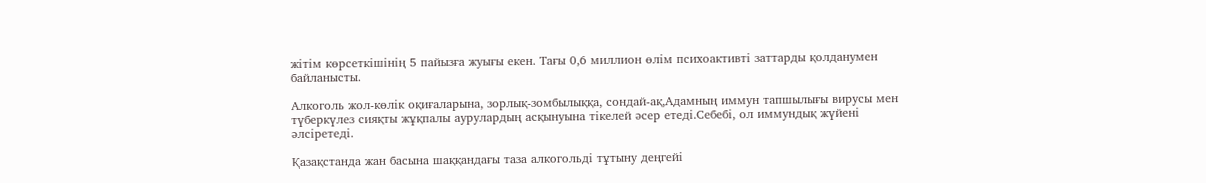жітім көрсеткішінің 5 пайызға жуығы екен. Тағы 0,6 миллион өлім психоактивті заттарды қолданумен байланысты.

Алкоголь жол-көлік оқиғаларына, зорлық-зомбылыққа, сондай-ақ,Адамның иммун тапшылығы вирусы мен түберкүлез сияқты жұқпалы аурулардың асқынуына тікелей әсер етеді.Себебі, ол иммундық жүйені әлсіретеді.

Қазақстанда жан басына шаққандағы таза алкогольді тұтыну деңгейі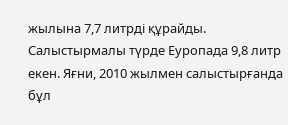жылына 7,7 литрді құрайды. Салыстырмалы түрде Еуропада 9,8 литр екен. Яғни, 2010 жылмен салыстырғанда бұл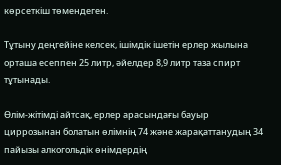көрсеткіш төмендеген.

Тұтыну деңгейіне келсек, ішімдік ішетін ерлер жылына орташа есеппен 25 литр, әйелдер 8,9 литр таза спирт тұтынады.

Өлім-жітімді айтсақ, ерлер арасындағы бауыр циррозынан болатын өлімнің 74 және жарақаттанудың 34 пайызы алкогольдік өнімдердің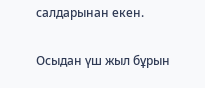салдарынан екен.

Осыдан үш жыл бұрын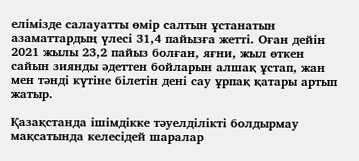елімізде салауатты өмір салтын ұстанатын азаматтардың үлесі 31,4 пайызға жетті. Оған дейін 2021 жылы 23,2 пайыз болған, яғни, жыл өткен сайын зиянды әдеттен бойларын алшақ ұстап, жан мен тәнді күтіне білетін дені сау ұрпақ қатары артып жатыр.

Қазақстанда ішімдікке тәуелділікті болдырмау мақсатында келесідей шаралар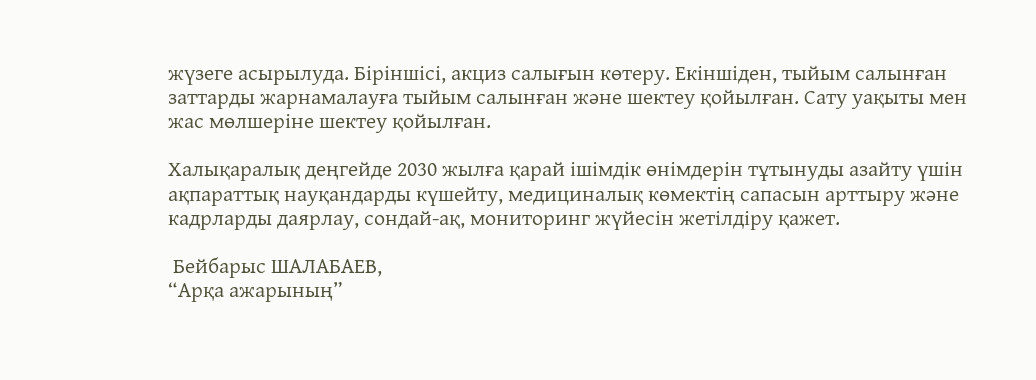жүзеге асырылуда. Біріншісі, акциз салығын көтеру. Екіншіден, тыйым салынған заттарды жарнамалауға тыйым салынған және шектеу қойылған. Сату уақыты мен жас мөлшеріне шектеу қойылған.

Халықаралық деңгейде 2030 жылға қарай ішімдік өнімдерін тұтынуды азайту үшін ақпараттық науқандарды күшейту, медициналық көмектің сапасын арттыру және кадрларды даярлау, сондай-ақ, мониторинг жүйесін жетілдіру қажет.

 Бейбарыс ШАЛАБАЕВ,
“Арқа ажарының”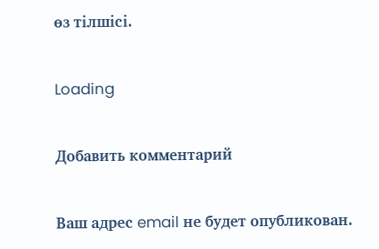өз тілшісі.

Loading

Добавить комментарий

Ваш адрес email не будет опубликован.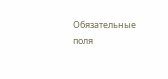Обязательные поля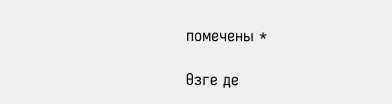помечены *

Өзге де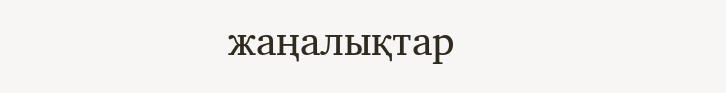жаңалықтар